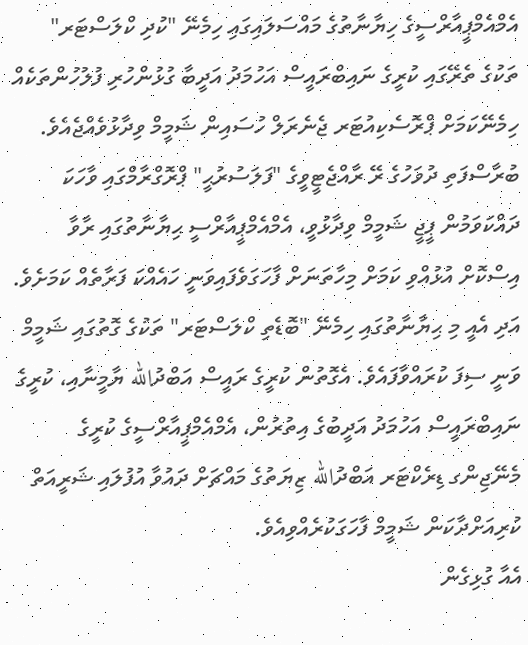އެމްއެމްޕީއާރްސީގެ ހިޔާނާތުގެ މައްސަލައިގައި ހިމެނޭ "ކުދި ކްލަސްޓަރ" ތަކުގެ ތެރޭގައި ކުރީގެ ނައިބްރައީސް އަހުމަދު އަދީބާ ގުޅުންހުރި ފުލުހުންތަކެއް ހިމެނޭކަމަށް ޕްރޮސެކިއުޓަރ ޖެނެރަލް ހުސައިން ޝަމީމް ވިދާޅުވެއްޖެއެވެ.
ބުރާސްފަތި ދުވަހުގެ ރޭ ރާއްޖެޓީވީގެ "ފަލަސުރުޙީ" ޕްރޮގްރާމްގައި ވާހަކަ ދައްކަވަމުން ޕީޖީ ޝަމީމް ވިދާޅުވީ، އެމްއެމްޕީއާރްސީ ޙިޔާނާތުގައި ރާވާ އިސްކޮށް އުޅުއްވި ކަމަށް މިހާތަނަށް ފާހަގަވެފައިވަނީ ހައެއްކަ ފަރާތެއް ކަމަށެވެ. އަދި އެއީ މި ޙިޔާނާތުގައި ހިމެނޭ "ބޮޑެތި ކްލަސްޓަރ" ތަކުގެ ގޮތުގައި ޝަމީމް ވަނީ ސިފަ ކުރައްވާފައެވެ. އެގޮތުން ކުރީގެ ރައީސް އަބްދުالله ޔާމީނާއި، ކުރީގެ ނައިބްރައީސް އަހުމަދު އަދީބުގެ އިތުރުން، އެމްއެމްޕީއާރްސީގެ ކުރީގެ މެނޭޖިންގ ޑިރެކްޓަރ އަބްދުالله ޒިޔަތުގެ މައްޗަށް ދައުވާ އުފުލައި ޝަރީއަތް ކުރިއަށްދާކަން ޝަމީމް ފާހަގަކުރެއްވިއެވެ.
އެއާ ގުޅިގެން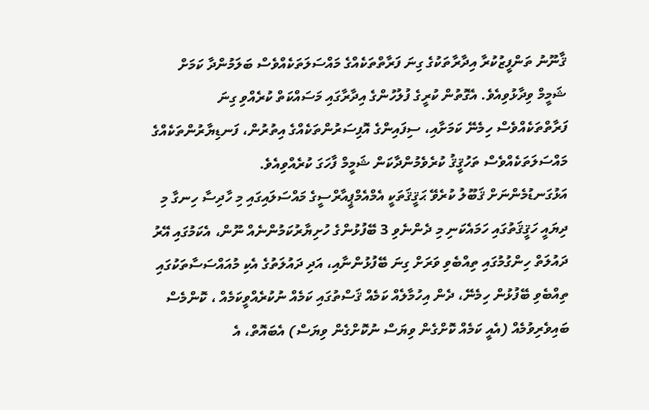ޤާނޫނު ތަންފީޒުކުރާ އިދާރާތަކުގެ ގިނަ ފަރާތްތަކެއްގެ މައްސަލަތަކެއްވެސް ބަލަމުންދާ ކަމަށް ޝަމީމް ވިދާޅުވިއެވެ. އެގޮތުން ކުރީގެ ފުލުހުންގެ އިދާރާގައި މަސައްކަތް ކުރެއްވި ގިނަ ފަރާތްތަކެއްވެސް ހިމެނޭ ކަމަށާއި، ސިފައިންގެ އޮފިސަރުންތަކެއްގެ އިތުރުން، ފަނޑިޔާރުންތަކެއްގެ މައްސަލަތަކެއްވެސް ތަހުޤީޤު ކުރެވެމުންދާކަން ޝަމީމް ފާހަގަ ކުރެއްވިއެވެ.
އަޅުގަނޑުމެންނަށް ޤަބޫލު ކުރެވޭ ޙަޤީޤަތަކީ އެމްއެމްޕީއާރްސީގެ މައްސަލައިގައި މި ހާދިސާ ހިނގާ މި ދިޔައީ ހަޤީޤަތުގައި ހަމައެކަނި މި ދެންނެވި 3 ބޭފުޅުންގެ ހުށިޔާރުކަމުންނެއް ނޫން، އެކަމުގައި އޭރު ދައުލަތް ހިންގުމުގައި ތިއްބެވި ވަރަށް ގިނަ ބޭފުޅުންނާއި، އަދި ދައުލަތުގެ އެކި މުއައްސަސާތަކުގައި ތިއްބެވި ބޭފުޅުން ހިމެނޭ، ދެން އިހުމާލެއް ކަމެއް ޤަސްތުގައި ކަމެއް ނުކުރެއްވީކަމެއް ، ކޮންމެސް ބައިވެރިވުމެއް (އެއީ ކަމެއް ކޮށްގެން ވިޔަސް ނުކޮށްގެން ވިޔަސް) އެބައޮތް، އެ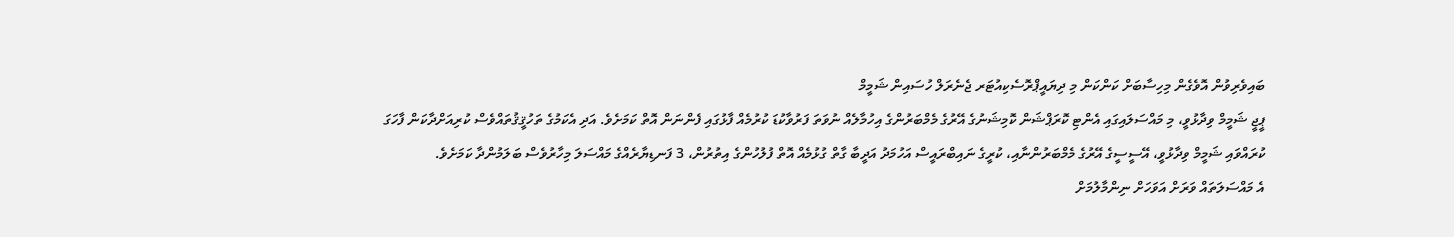ބައިވެރިވުން އޮވެގެން މިހިސާބަށް ކަންކަން މި ދިޔައީޕްރޮސެކިއުޓަރ ޖެނެރަލް ހުސައިން ޝަމީމް
ޕީޖީ ޝަމީމް ވިދާޅުވީ، މި މައްސަލައިގައި އެންޓި ކޮރަޕްޝަން ކޮމިޝަނުގެ އޭރުގެ މެމްބަރުންގެ އިހުމާލެއް ނުވަތަ ފަރުވާކުޑަ ކުރުމެއް ފާޅުގައި ފެންނަން އޮތް ކަމަށެވެ. އަދި އެކަމުގެ ތަހުޤީޤުތައްވެސް ކުރިއަށްދާކަން ފާހަގަ ކުރައްވައި ޝަމީމް ވިދާޅުވީ، އޭސީސީގެ އޭރުގެ މެމްބަރުންނާއި، ކުރީގެ ނައިބްރައީސް އަހުމަދު އަދީބާ ގާތް ގުޅުމެއް އޮތް ފުލުހުންގެ އިތުރުން، 3 ފަނޑިޔާރެއްގެ މައްސަލަ މިހާރުވެސް ބަލަމުންދާ ކަމަށެވެ.
އެ މައްސަލަތައް ވަރަށް އަވަހަށް ނިންމާލުމަށް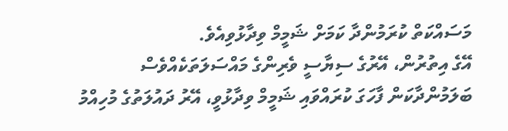މަސައްކަތް ކުރަމުންދާ ކަމަށް ޝަމީމް ވިދާޅުވިއެވެ.
އޭގެ އިތުރުން، އޭރުގެ ސިޔާސީ ވެރިންގެ މައްސަލަތަކެއްވެސް ބަލަމުންދާކަން ފާހަގަ ކުރައްވައި ޝަމީމް ވިދާޅުވީ، އޭރު ދައުލަތުގެ މުހިއްމު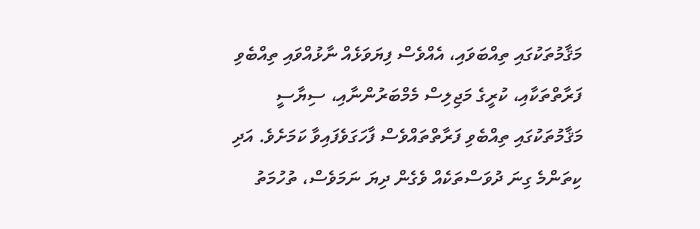މަޤާމުތަކުގައި ތިއްބަވައި، އެއްވެސް ފިޔަވަޅެއް ނާޅުއްވައި ތިއްބެވި ފަރާތްތަކާއި، ކުރީގެ މަޖިލިސް މެމްބަރުންނާއި، ސިޔާސީ މަޤާމުތަކުގައި ތިއްބެވި ފަރާތްތައްވެސް ފާހަގަވެފައިވާ ކަމަށެވެ. އަދި ކިތަންމެ ގިނަ ދުވަސްތަކެއް ވެގެން ދިޔަ ނަމަވެސް، ތުހުމަތު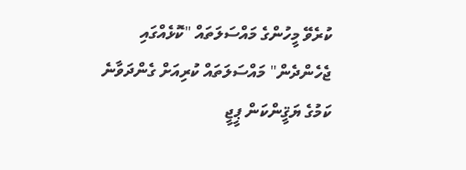ކުރެވޭ މީހުންގެ މައްސަލަތައް "ކޮޅެއްގައި ޖެހެންދެން" މައްސަލަތައް ކުރިއަށް ގެންދަވާނެ ކަމުގެ ޔަޤީންކަން ޕީޖީ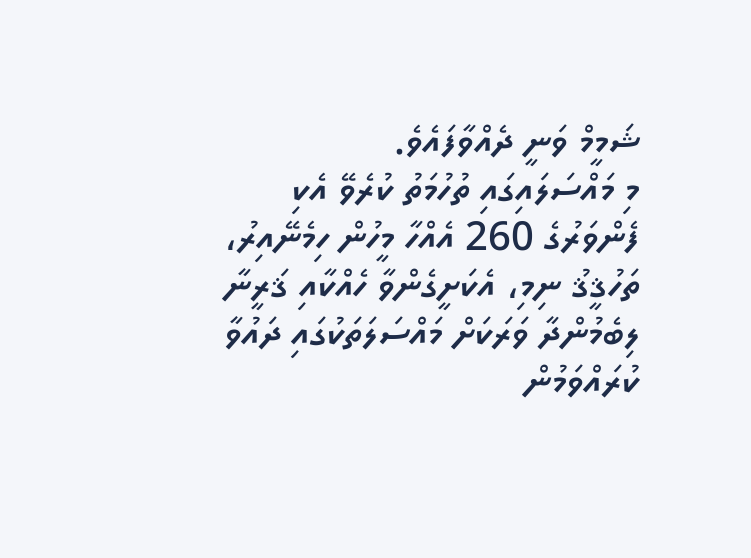ޝަމީމް ވަނީ ދެއްވާފައެވެ.
މި މައްސަލައިގައި ތުހުމަތު ކުރެވޭ އެކި ފެންވަރުގެ 260 އެއްހާ މީހުން ހިމެނޭއިރު، ތަހުޤީޤު ނިމި، އެކަށީގެންވާ ހެއްކާއި ޤަރީނާ ލިބެމުންދާ ވަރަކަށް މައްސަލަތަކުގައި ދައުވާ ކުރައްވަމުން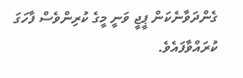ގެންދަވާނެކަން ޕީޖީ ވަނީ މީގެ ކުރިންވެސް ފާހަގަ ކުރައްވާފައެވެ.